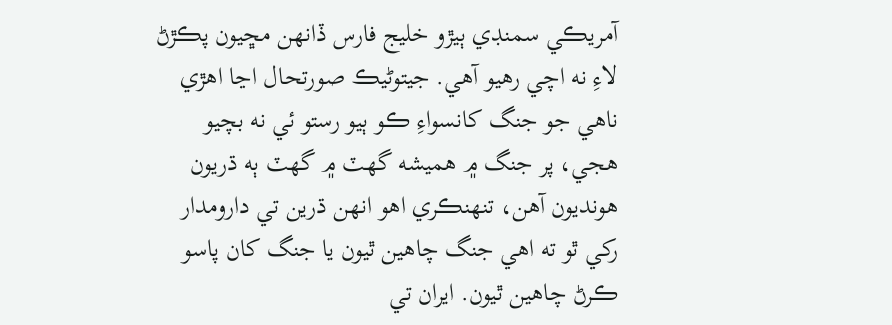آمريڪي سمنڊي ٻيڙو خليج فارس ڏانهن مڇيون پڪڙڻ لاءِ نه اچي رهيو آهي. جيتوڻيڪ صورتحال اڃا اهڙي ناهي جو جنگ کانسواءِ ڪو ٻيو رستو ئي نه بچيو هجي، پر جنگ ۾ هميشه گهٽ ۾ گهٽ ٻه ڌريون هونديون آهن، تنهنڪري اهو انهن ڌرين تي دارومدار رکي ٿو ته اهي جنگ چاهين ٿيون يا جنگ کان پاسو ڪرڻ چاهين ٿيون. ايران تي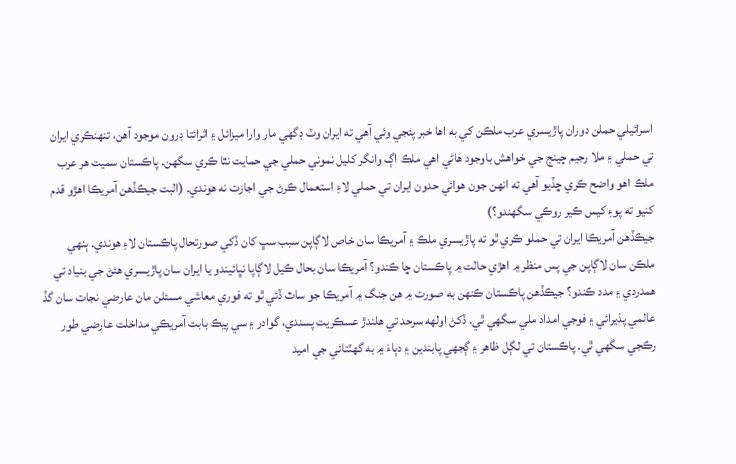اسرائيلي حملن دوران پاڙيسري عرب ملڪن کي به اها خبر پئجي وئي آهي ته ايران وٽ ڊگهي مار وارا ميزائل ۽ اثرائتا ڊرون موجود آهن، تنهنڪري ايران تي حملي ۽ ملا رجيم چينج جي خواهش باوجود هاڻي اهي ملڪ اڳ وانگر کليل نموني حملي جي حمايت نٿا ڪري سگهن. پاڪستان سميت هر عرب ملڪ اهو واضح ڪري ڇڏيو آهي ته انهن جون هوائي حدون ايران تي حملي لاءِ استعمال ڪرڻ جي اجازت نه هوندي. (البت جيڪڏهن آمريڪا اهڙو قدم کنيو ته پوءِ کيس ڪير روڪي سگهندو؟)
جيڪڏهن آمريڪا ايران تي حملو ڪري ٿو ته پاڙيسري ملڪ ۽ آمريڪا سان خاص لاڳاپن سبب سڀ کان ڏکي صورتحال پاڪستان لاءِ هوندي. ٻنهي ملڪن سان لاڳاپن جي پس منظر ۾ اهڙي حالت ۾ پاڪستان ڇا ڪندو؟ آمريڪا سان بحال ڪيل لاڳاپا نڀائيندو يا ايران سان پاڙيسري هئڻ جي بنياد تي همدردي ۽ مدد ڪندو؟ جيڪڏهن پاڪستان ڪنهن به صورت ۾ هن جنگ ۾ آمريڪا جو ساٿ ڏئي ٿو ته فوري معاشي مسئلن مان عارضي نجات سان گڏ عالمي پذيرائي ۽ فوجي امداد ملي سگهي ٿي. ڏکڻ اولهه سرحد تي هلندڙ عسڪريت پسندي، گوادر ۽ سي پيڪ بابت آمريڪي مداخلت عارضي طور رڪجي سگهي ٿي. پاڪستان تي لڳل ظاهر ۽ ڳجهي پابندين ۽ دٻاءَ ۾ به گهٽتائي جي اميد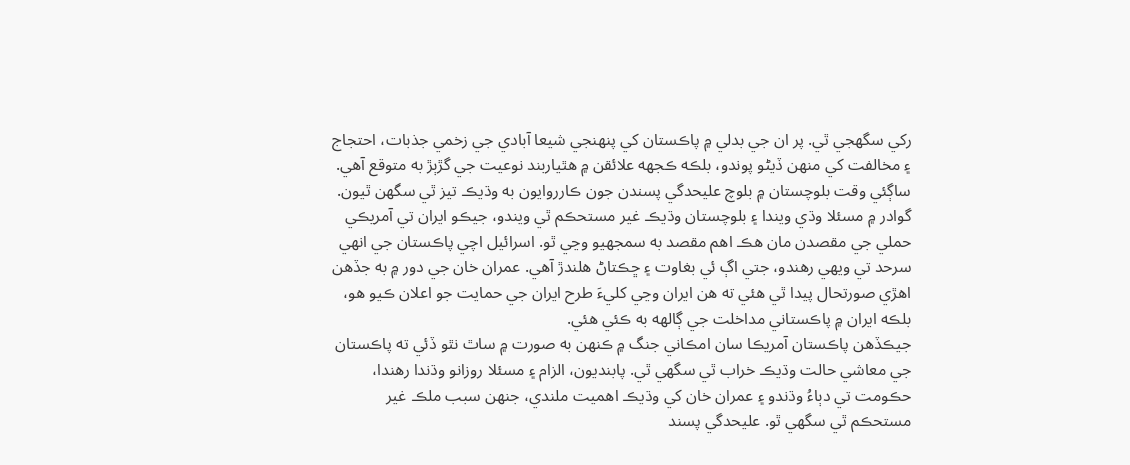رکي سگهجي ٿي. پر ان جي بدلي ۾ پاڪستان کي پنهنجي شيعا آبادي جي زخمي جذبات، احتجاج ۽ مخالفت کي منهن ڏيڻو پوندو، بلڪه ڪجهه علائقن ۾ هٿياربند نوعيت جي گڙٻڙ به متوقع آهي. ساڳئي وقت بلوچستان ۾ بلوچ عليحدگي پسندن جون ڪارروايون به وڌيڪ تيز ٿي سگهن ٿيون. گوادر ۾ مسئلا وڌي ويندا ۽ بلوچستان وڌيڪ غير مستحڪم ٿي ويندو، جيڪو ايران تي آمريڪي حملي جي مقصدن مان هڪ اهم مقصد به سمجهيو وڃي ٿو. اسرائيل اچي پاڪستان جي انهي سرحد تي ويهي رهندو، جتي اڳ ئي بغاوت ۽ ڇڪتاڻ هلندڙ آهي. عمران خان جي دور ۾ به جڏهن اهڙي صورتحال پيدا ٿي هئي ته هن ايران وڃي کليءَ طرح ايران جي حمايت جو اعلان ڪيو هو، بلڪه ايران ۾ پاڪستاني مداخلت جي ڳالهه به ڪئي هئي.
جيڪڏهن پاڪستان آمريڪا سان امڪاني جنگ ۾ ڪنهن به صورت ۾ ساٿ نٿو ڏئي ته پاڪستان جي معاشي حالت وڌيڪ خراب ٿي سگهي ٿي. پابنديون، الزام ۽ مسئلا روزانو وڌندا رهندا، حڪومت تي دٻاءُ وڌندو ۽ عمران خان کي وڌيڪ اهميت ملندي، جنهن سبب ملڪ غير مستحڪم ٿي سگهي ٿو. عليحدگي پسند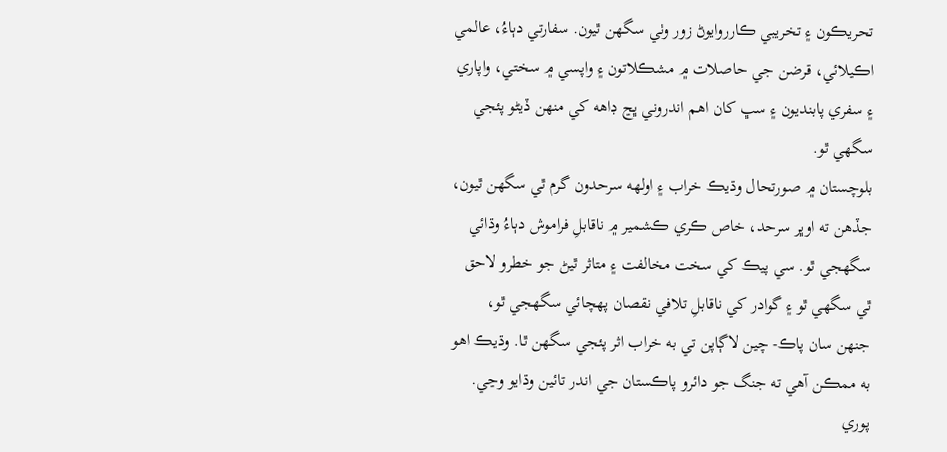تحريڪون ۽ تخريبي ڪارروايوڻ زور وٺي سگهن ٿيون. سفارتي دٻاءُ، عالمي اڪيلائي، قرضن جي حاصلات ۾ مشڪلاتون ۽ واپسي ۾ سختي، واپاري ۽ سفري پابنديون ۽ سڀ کان اهم اندروني ڀڃ ڊاهه کي منهن ڏيڻو پئجي سگهي ٿو.
بلوچستان ۾ صورتحال وڌيڪ خراب ۽ اولهه سرحدون گرم ٿي سگهن ٿيون، جڏهن ته اوڀر سرحد، خاص ڪري ڪشمير ۾ ناقابلِ فراموش دٻاءُ وڌائي سگهجي ٿو. سي پيڪ کي سخت مخالفت ۽ متاثر ٿيڻ جو خطرو لاحق ٿي سگهي ٿو ۽ گوادر کي ناقابلِ تلافي نقصان پهچائي سگهجي ٿو، جنهن سان پاڪ- چين لاڳاپن تي به خراب اثر پئجي سگهن ٿا. وڌيڪ اهو به ممڪن آهي ته جنگ جو دائرو پاڪستان جي اندر تائين وڌايو وڃي. پوري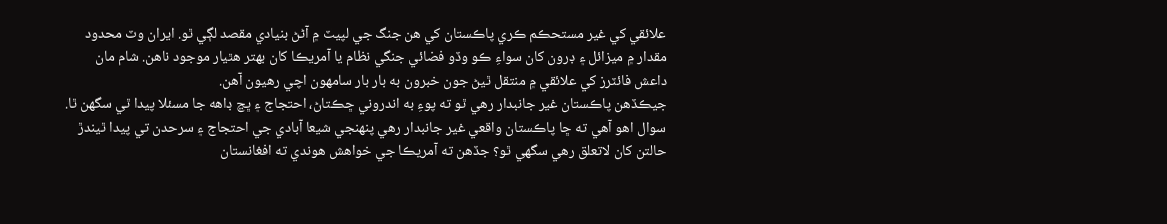علائقي کي غير مستحڪم ڪري پاڪستان کي هن جنگ جي لپيٽ ۾ آڻڻ بنيادي مقصد لڳي ٿو. ايران وٽ محدود مقدار ۾ ميزائل ۽ ڊرون کان سواءِ ڪو وڏو فضائي جنگي نظام يا آمريڪا کان بهتر هٿيار موجود ناهن. شام مان داعش فائٽرز کي علائقي ۾ منتقل ٿيڻ جون خبرون به بار بار سامهون اچي رهيون آهن.
جيڪڏهن پاڪستان غير جانبدار رهي ٿو ته پوءِ به اندروني ڇڪتاڻ، احتجاج ۽ ڀڃ ڊاهه جا مسئلا پيدا ٿي سگهن ٿا. سوال اهو آهي ته ڇا پاڪستان واقعي غير جانبدار رهي پنهنجي شيعا آبادي جي احتجاج ۽ سرحدن تي پيدا ٿيندڙ حالتن کان لاتعلق رهي سگهي ٿو؟ جڏهن ته آمريڪا جي خواهش هوندي ته افغانستان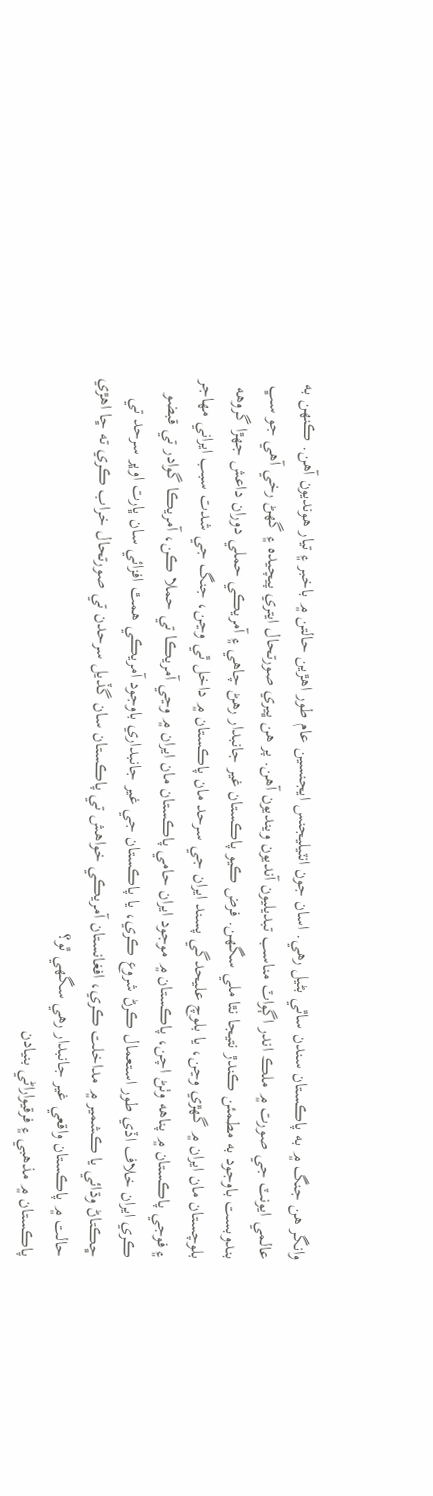وانگر هن جنگ ۾ به پاڪستان سندن ساٿي بڻيل رهي. اسان جون انٽيليجنس ايجنسين عام طور اهڙين حالتن ۾ باخبر ۽ تيار هونديون آهن. ڪنهن به عالمي ايونٽ جي صورت ۾ ملڪ اندر اڳواٽ مناسب تبديليون آنديون وينديون آهن. پر هن ڀيري صورتحال ايتري پيچيده ۽ گهڻ رخي آهي جو سڀ بندوبست باوجود به مطمئن ڪندڙ نتيجا نٿا ملي سگهن. فرض ڪيو پاڪستان غير جانبدار رهڻ چاهي ۽ آمريڪي حملي دوران داعش جهڙا گروهه بلوچستان مان ايران ۾ گهڙي وڃن، يا بلوچ عليحدگي پسند ايران جي سرحد مان پاڪستان ۾ داخل ٿي وڃن، جنگ جي شدت سبب ايراني مهاجر ۽ فوجي پاڪستان ۾ پناهه وٺڻ اچن، پاڪستان ۾ موجود ايران حامي پاڪستان مان ايران ۾ وڃي آمريڪا تي حملا ڪن، آمريڪا گوادر تي قبضو ڪري ايران خلاف اڏي طور استعمال ڪرڻ شروع ڪري، يا پاڪستان جي غير جانبداري باوجود آمريڪي همٿ افزائي سان ڀارت اوڀر سرحد تي ڇڪتاڻ وڌائي يا ڪشمير ۾ مداخلت ڪري، افغانستان آمريڪي خواهش تي پاڪستان سان گڏيل سرحدن تي صورتحال خراب ڪري ته ڇا اهڙي حالت ۾ پاڪستان واقعي غير جانبدار رهي سگهي ٿو؟
پاڪستان ۾ مذهبي ۽ فرقيواراڻي بنيادن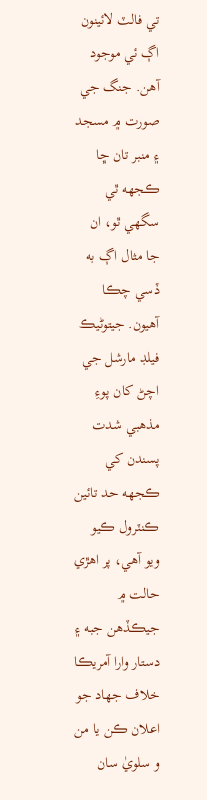تي فالٽ لائينون اڳ ئي موجود آهن. جنگ جي صورت ۾ مسجد ۽ منبر تان ڇا ڪجهه ٿي سگهي ٿو، ان جا مثال اڳ به ڏسي چڪا آهيون. جيتوڻيڪ فيلڊ مارشل جي اچڻ کان پوءِ مذهبي شدت پسندن کي ڪجهه حد تائين ڪنٽرول ڪيو ويو آهي، پر اهڙي حالت ۾ جيڪڏهن جبه ۽ دستار وارا آمريڪا خلاف جهاد جو اعلان ڪن يا من و سلويٰ سان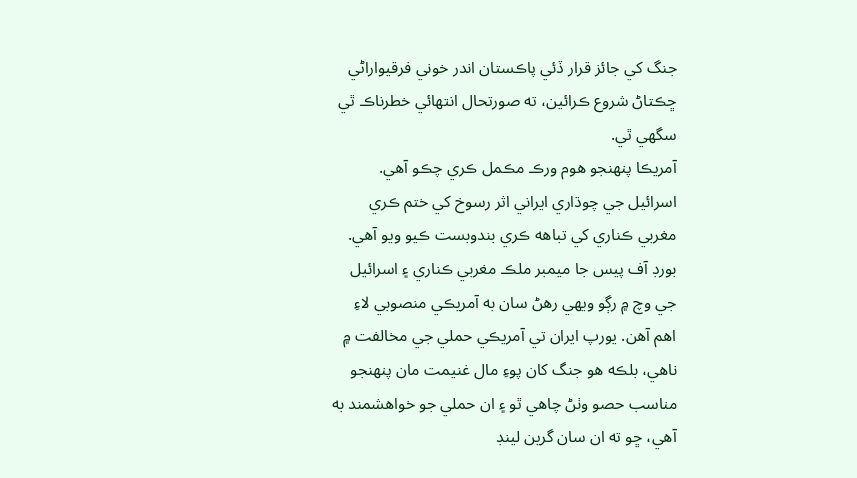جنگ کي جائز قرار ڏئي پاڪستان اندر خوني فرقيواراڻي ڇڪتاڻ شروع ڪرائين، ته صورتحال انتهائي خطرناڪ ٿي سگهي ٿي.
آمريڪا پنهنجو هوم ورڪ مڪمل ڪري چڪو آهي. اسرائيل جي چوڌاري ايراني اثر رسوخ کي ختم ڪري مغربي ڪناري کي تباهه ڪري بندوبست ڪيو ويو آهي. بورڊ آف پيس جا ميمبر ملڪ مغربي ڪناري ۽ اسرائيل جي وچ ۾ رڳو ويهي رهڻ سان به آمريڪي منصوبي لاءِ اهم آهن. يورپ ايران تي آمريڪي حملي جي مخالفت ۾ ناهي، بلڪه هو جنگ کان پوءِ مال غنيمت مان پنهنجو مناسب حصو وٺڻ چاهي ٿو ۽ ان حملي جو خواهشمند به آهي، ڇو ته ان سان گرين لينڊ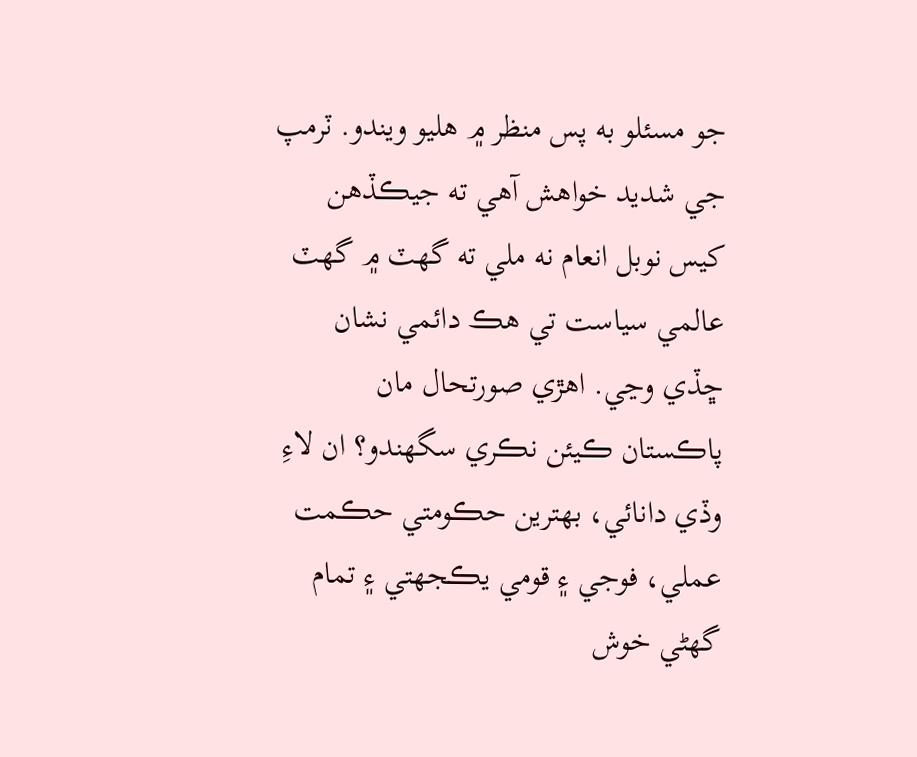جو مسئلو به پس منظر ۾ هليو ويندو. ٽرمپ جي شديد خواهش آهي ته جيڪڏهن کيس نوبل انعام نه ملي ته گهٽ ۾ گهٽ عالمي سياست تي هڪ دائمي نشان ڇڏي وڃي. اهڙي صورتحال مان پاڪستان ڪيئن نڪري سگهندو؟ ان لاءِ وڏي دانائي، بهترين حڪومتي حڪمت عملي، فوجي ۽ قومي يڪجهتي ۽ تمام گهڻي خوش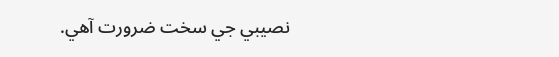نصيبي جي سخت ضرورت آهي.